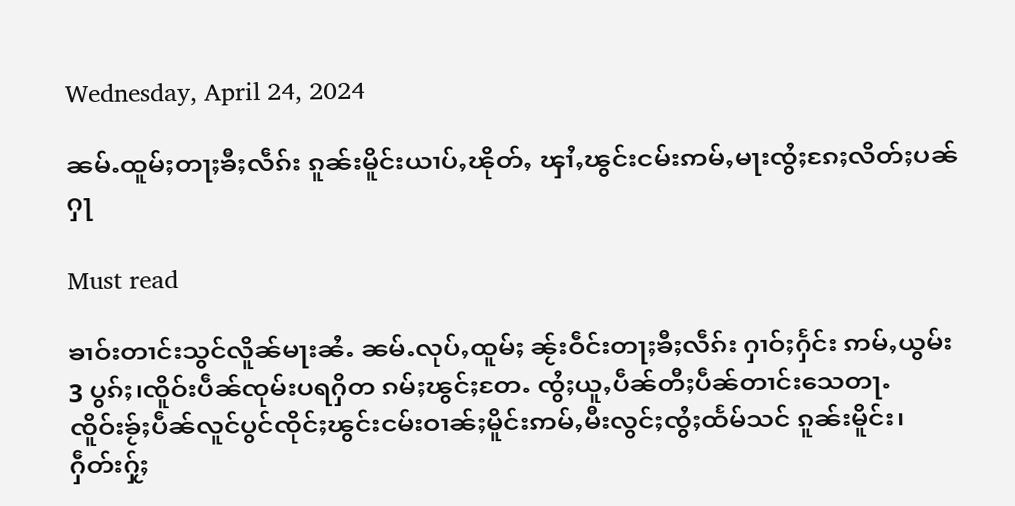Wednesday, April 24, 2024

ၼမ်ႉထူမ်ႈတႃႈၶီႈလဵၵ်း ၵူၼ်းမိူင်းယၢပ်ႇၽိုတ်ႇ ၾၢႆႇၽွင်းငမ်းဢမ်ႇမႃးၸွႆႈၵႄႈလိတ်ႈပၼ်ႁႃ

Must read

ၶၢဝ်းတၢင်းသွင်လိူၼ်မႃးၼႆႉ ၼမ်ႉလုပ်ႇထူမ်ႈ ၼႂ်းဝဵင်းတႃႈၶီႈလဵၵ်း ႁၢဝ်ႈႁႅင်း ဢမ်ႇယွမ်း 3 ပွၵ်ႈ၊ၸိူဝ်းပဵၼ်ၸုမ်းပရႁိတ ၵမ်ႈၽွင်ႈတႄႉ ၸွႆႈယူႇပဵၼ်တီႈပဵၼ်တၢင်းသေတႃႉ ၸိူဝ်းၶႂ်ႈပဵၼ်လူင်ပွင်ၸိုင်ႈၽွင်းငမ်းဝၢၼ်ႈမိူင်းဢမ်ႇမီးလွင်ႈၸွႆႈထႅမ်သင် ၵူၼ်းမိူင်း၊ ႁဵတ်းႁႂ်ႈ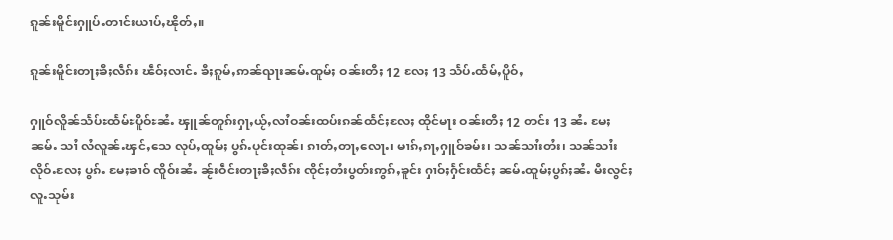ၵူၼ်းမိူင်းႁူပ်ႉတၢင်းယၢပ်ႇၽိုတ်ႇ။

ၵူၼ်းမိူင်းတႃႈၶီႈလဵၵ်း ၽဵဝ်ႈလၢင်ႉ ၶီႈၵူမ်ႇဢၼ်ၺႃးၼမ်ႉထူမ်ႈ ဝၼ်းတီႈ 12 လႄႈ 13 သႅပ်ႉထႅမ်ႇပိူဝ်ႇ

ႁူဝ်လိူၼ်သႅပ်ႊထႅမ်ႊပိူဝ်ႊၼႆႉ ၾူၼ်တူၵ်းႁႃႇယႂ်ႇလၢႆဝၼ်းထပ်းၵၼ်ထႅင်ႈလႄႈ ထိုင်မႃး ဝၼ်းတီႈ 12 တင်း 13 ၼႆႉ မႄႈၼမ်ႉ သၢႆ လႆလူၼ်ႉၾင်ႇသေ လုပ်ႇထူမ်ႈ ပွၵ်ႉပုင်းထုၼ်၊ ၵၢတ်ႇတႃႇလေႃႉ၊ မၢၵ်ႇၵႃႇႁူဝ်ၶမ်း၊ သၼ်သၢႆးတႆး၊ သၼ်သၢႆးလိုဝ်ႉလႄႈ ပွၵ်ႉ မႄႈၶၢဝ် ၸိူဝ်းၼႆႉ ၼႂ်းဝဵင်းတႃႈၶီႈလဵၵ်း ၸိုင်ႈတႆးပွတ်းဢွၵ်ႇၶူင်း ႁၢဝ်ႈႁႅင်းထႅင်ႈ ၼမ်ႉထူမ်ႈပွၵ်ႈၼႆႉ မီးလွင်ႈလူႉသုမ်း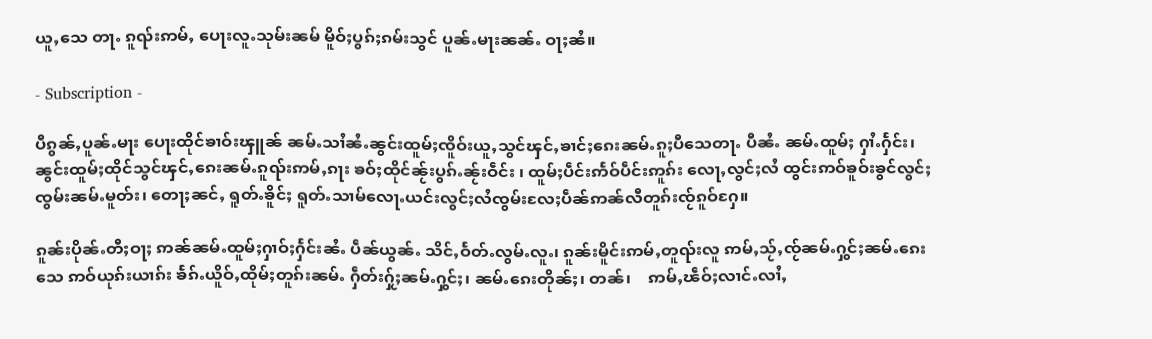ယူႇသေ တႃႉ ၵူၺ်းဢမ်ႇ ပေႃးလူႉသုမ်းၼမ် မိူဝ်ႈပွၵ်ႈၵမ်းသွင် ပူၼ်ႉမႃးၼၼ်ႉ ဝႃႈၼႆ။

- Subscription -

ပီၵွၼ်ႇပူၼ်ႉမႃး ပေႃးထိုင်ၶၢဝ်းၾူၼ် ၼမ်ႉသၢႆၼႆႉၼွင်းထူမ်ႈၸိူဝ်းယူႇသွင်ၾင်ႇၶၢင်ႈၵေးၼမ်ႉၵူႈပီသေတႃႉ ပီၼႆႉ ၼမ်ႉထူမ်ႈ ႁၢႆႉႁႅင်း၊ ၼွင်းထူမ်ႈထိုင်သွင်ၾင်ႇၵေးၼမ်ႉၵူၺ်းဢမ်ႇၵႃး ၶဝ်ႈထိုင်ၼႂ်းပွၵ်ႉၼႂ်းဝဵင်း ၊ ထူမ်ႈပဵင်းဢႅဝ်ပဵင်းဢူၵ်း လေႃႇလွင်ႈလႆ ထွင်းဢဝ်ၶူဝ်းၶွင်လွင်ႈၸွမ်းၼမ်ႉမူတ်း၊ တေႃႈၼင်ႇ ရူတ်ႉၶိူင်ႈ ရူတ်ႉသၢမ်လေႃႉယင်းလွင်ႈလႆၸွမ်းလႄႈပဵၼ်ဢၼ်လီတူၵ်းၸႂ်ၵူဝ်ႁႄ။

ၵူၼ်းပိုၼ်ႉတီႈဝႃႈ ဢၼ်ၼမ်ႉထူမ်ႈႁၢဝ်ႈႁႅင်းၼႆႉ ပဵၼ်ယွၼ်ႉ သိင်ႇဝႅတ်ႉလွမ်ႉလူႉ၊ ၵူၼ်းမိူင်းဢမ်ႇတူၺ်းလူ ဢမ်ႇသႂ်ႇၸႂ်ၼမ်ႉႁွင်ႈၼမ်ႉၵေးသေ ဢဝ်ယုၵ်းယၢၵ်း ၶႅၵ်ႉယိူဝ်ႇထိုမ်ႈတူၵ်းၼမ်ႉ ႁဵတ်းႁႂ်ႈၼမ်ႉႁွင်ႈ၊ ၼမ်ႉၵေးတိုၼ်ႈ၊ တၼ်၊    ဢမ်ႇၽဵဝ်ႈလၢင်ႉလၢႆႇ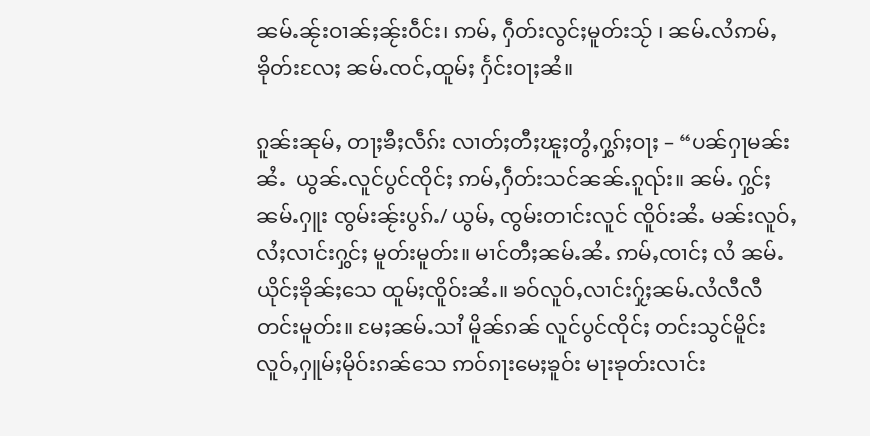ၼမ်ႉၼႂ်းဝၢၼ်ႈၼႂ်းဝဵင်း၊ ဢမ်ႇ ႁဵတ်းလွင်ႈမူတ်းသႂ် ၊ ၼမ်ႉလႆဢမ်ႇၶိုတ်းလႄႈ ၼမ်ႉၸင်ႇထူမ်ႈ ႁႅင်းဝႃႈၼႆ။

ၵူၼ်းၼုမ်ႇ တႃႈၶီႈလဵၵ်း လၢတ်ႈတီႈၽူႈတွႆႇႁွၵ်ႈဝႃႈ – “ပၼ်ႁႃမၼ်းၼႆႉ  ယွၼ်ႉလူင်ပွင်ၸိုင်ႈ ဢမ်ႇႁဵတ်းသင်ၼၼ်ႉၵူၺ်း။ ၼမ်ႉ ႁွင်ႈၼမ်ႉႁူး ၸွမ်းၼႂ်းပွၵ်ႉ/ ယွမ်ႇ ၸွမ်းတၢင်းလူင် ၸိူဝ်းၼႆႉ မၼ်းလူဝ်ႇလႆႈလၢင်းႁွင်ႈ မူတ်းမူတ်း။ မၢင်တီႈၼမ်ႉၼႆႉ ဢမ်ႇၸၢင်ႈ လႆ ၼမ်ႉယိုင်ႈၶိုၼ်ႈသေ ထူမ်ႈၸိူဝ်းၼႆႉ။ ၶဝ်လူဝ်ႇလၢင်းႁႂ်ႈၼမ်ႉလႆလီလီ တင်းမူတ်း။ မႄႈၼမ်ႉသၢႆ မိူၼ်ၵၼ် လူင်ပွင်ၸိုင်ႈ တင်းသွင်မိူင်း လူဝ်ႇႁူမ်ႈမိုဝ်းၵၼ်သေ ဢဝ်ၵႃးမေႈၶူဝ်း မႃးၶုတ်းလၢင်း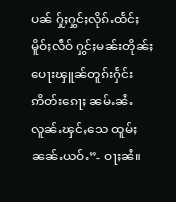ပၼ် ႁႂ်ႈႁွင်ႈလိုၵ်ႉထႅင်ႈ မိူဝ်ႈလဵဝ် ႁွင်ႈမၼ်းတိုၼ်ႈ ပေႃးၾူၼ်တူၵ်းႁႅင်းဢိတ်းၵေႃႈ ၼမ်ႉၼႆႉ လူၼ်ႉၾင်ႇသေ ထူမ်ႈၼၼ်ႉယဝ်ႉ”- ဝႃႈၼႆ။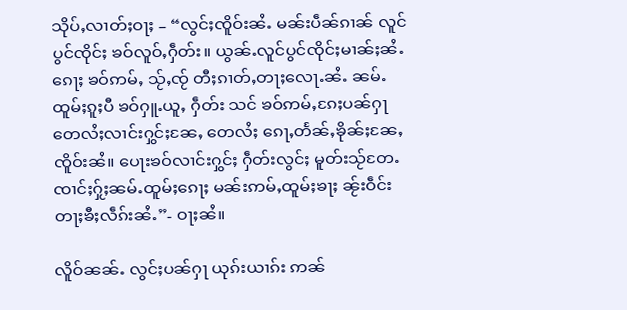သိုပ်ႇလၢတ်ႈဝႃႈ – “လွင်ႈၸိူဝ်းၼႆႉ မၼ်းပဵၼ်ၵၢၼ် လူင်ပွင်ၸိုင်ႈ ၶဝ်လူဝ်ႇႁဵတ်း။ ယွၼ်ႉလူင်ပွင်ၸိုင်ႈမၢၼ်ႈၼႆႉၵေႃႈ ၶဝ်ဢမ်ႇ သႂ်ႇၸႂ် တီႈၵၢတ်ႇတႃႈလေႃႉၼႆႉ ၼမ်ႉထူမ်ႈၵူႈပီ ၶဝ်ႁူႉယူႇ ႁဵတ်း သင် ၶဝ်ဢမ်ႇၵႄႈပၼ်ႁႃ တေလႆႈလၢင်းႁွင်ႈၼႄႇ တေလႆႈ ၵေႃႇတႅၼ်ႇၶိုၼ်ႈၼႄႇ ၸိူဝ်းၼႆ။ ပေႃးၶဝ်လၢင်းႁွင်ႈ ႁဵတ်းလွင်ႈ မူတ်းသႂ်တႄႉ ၸၢင်ႈႁႂ်ႈၼမ်ႉထူမ်ႈၵေႃႈ မၼ်းဢမ်ႇထူမ်ႈၶႃႈ ၼႂ်းဝဵင်းတႃႈၶီႈလဵၵ်းၼႆႉ”- ဝႃႈၼႆ။

လိူဝ်ၼၼ်ႉ လွင်ႈပၼ်ႁႃ ယုၵ်းယၢၵ်း ဢၼ်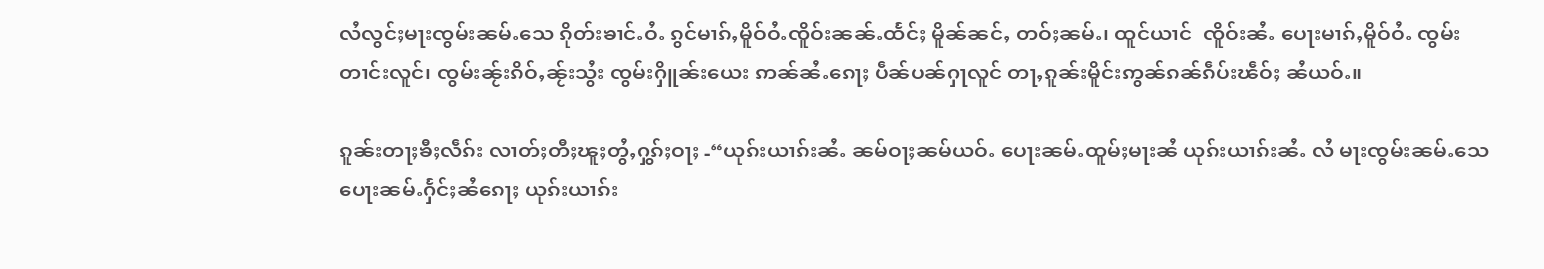လႆလွင်ႈမႃးၸွမ်းၼမ်ႉသေ ၵိုတ်းၶၢင်ႉဝႆႉ ၵွင်မၢၵ်ႇမိူဝ်ဝႆႉၸိူဝ်းၼၼ်ႉထႅင်ႈ မိူၼ်ၼင်ႇ တဝ်ႈၼမ်ႉ၊ ထူင်ယၢင်  ၸိူဝ်းၼႆႉ ပေႃးမၢၵ်ႇမိူဝ်ဝႆႉ ၸွမ်းတၢင်းလူင်၊ ၸွမ်းၼႂ်းၵိဝ်ႇၼႂ်းသွႆး ၸွမ်းႁိူၼ်းယေး ဢၼ်ၼႆႉၵေႃႈ ပဵၼ်ပၼ်ႁႃလူင် တႃႇၵူၼ်းမိူင်းဢွၼ်ၵၼ်ၵဵပ်းၽဵဝ်ႈ ၼႆယဝ်ႉ။

ၵူၼ်းတႃႈၶီႈလဵၵ်း လၢတ်ႈတီႈၽူႈတွႆႇႁွၵ်ႈဝႃႈ -“ယုၵ်းယၢၵ်းၼႆႉ ၼမ်ဝႃႈၼမ်ယဝ်ႉ ပေႃးၼမ်ႉထူမ်ႈမႃးၼႆ ယုၵ်းယၢၵ်းၼႆႉ လႆ မႃးၸွမ်းၼမ်ႉသေ ပေႃးၼမ်ႉႁႅင်ႈၼႆၵေႃႈ ယုၵ်းယၢၵ်း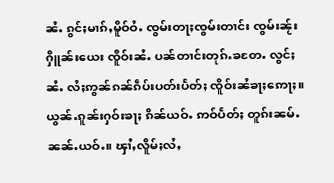ၼႆႉ ၵွင်ႈမၢၵ်ႇမိူဝ်ဝႆႉ ၸွမ်းတႃႈၸွမ်းတၢင်း ၸွမ်းၼႂ်းႁိူၼ်းယေး ၸိူဝ်းၼႆႉ ပၼ်တၢင်းတုၵ်ႉၶတႄႉ လွင်ႈၼႆႉ လႆႈဢွၼ်ၵၼ်ၵဵပ်းပတ်းပႅတ်ႈ ၸိူဝ်းၼႆၶႃႈဢေႃႈ။ ယွၼ်ႉၵူၼ်းႁဝ်းၶႃႈ ၵိၼ်ယဝ်ႉ ဢဝ်ပႅတ်ႈ တူၵ်းၼမ်ႉၼၼ်ႉယဝ်ႉ။ ၾၢႆႇလိူမ်ႈလႆႇ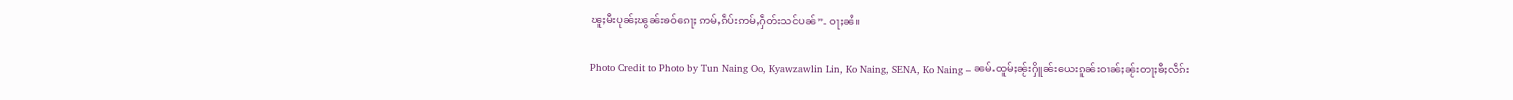ၽူႈမီးပုၼ်ႈၽွၼ်းၶဝ်ၵေႃႈ ဢမ်ႇၵဵပ်းဢမ်ႇႁဵတ်းသင်ပၼ်”- ဝႃႈၼႆ။

Photo Credit to Photo by Tun Naing Oo, Kyawzawlin Lin, Ko Naing, SENA, Ko Naing – ၼမ်ႉထူမ်ႈၼႂ်းႁိူၼ်းယေးၵူၼ်းဝၢၼ်ႈၼႂ်းတႃႈၶီႈလဵၵ်း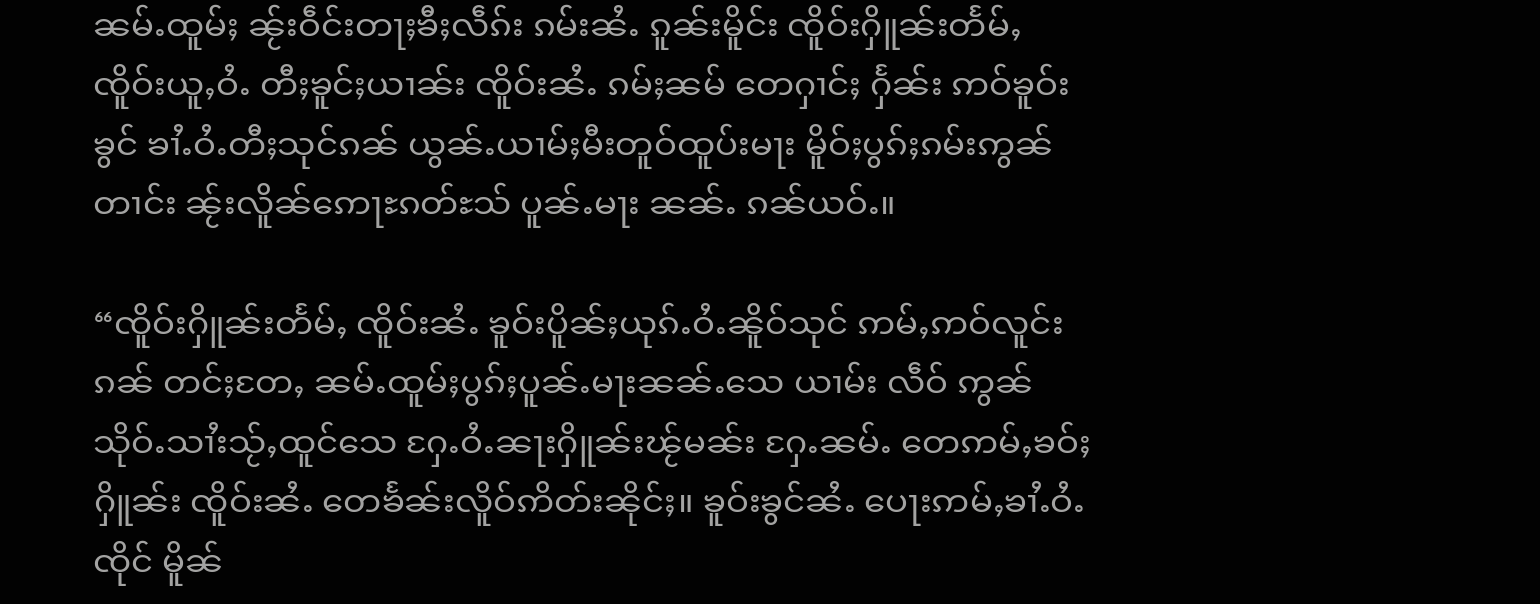ၼမ်ႉထူမ်ႈ ၼႂ်းဝဵင်းတႃႈၶီႈလဵၵ်း ၵမ်းၼႆႉ ၵူၼ်းမိူင်း ၸိူဝ်းႁိူၼ်းတႅမ်ႇ ၸိူဝ်းယူႇဝႆႉ တီႈၶူင်ႈယၢၼ်း ၸိူဝ်းၼႆႉ ၵမ်ႈၼမ် တေႁၢင်ႈ ႁႅၼ်း ဢဝ်ၶူဝ်းၶွင် ၶၢႆႉဝႆႉတီႈသုင်ၵၼ် ယွၼ်ႉယၢမ်ႈမီးတူဝ်ထူပ်းမႃး မိူဝ်ႈပွၵ်ႈၵမ်းဢွၼ်တၢင်း ၼႂ်းလိူၼ်ဢေႃႊၵတ်ႊသ် ပူၼ်ႉမႃး ၼၼ်ႉ ၵၼ်ယဝ်ႉ။

“ၸိူဝ်းႁိူၼ်းတႅမ်ႇ ၸိူဝ်းၼႆႉ ၶူဝ်းပိူၼ်ႈယုၵ်ႉဝႆႉၼိူဝ်သုင် ဢမ်ႇဢဝ်လူင်းၵၼ် တင်ႈတႄႇ ၼမ်ႉထူမ်ႈပွၵ်ႈပူၼ်ႉမႃးၼၼ်ႉသေ ယၢမ်း လဵဝ် ဢွၼ်သိုဝ်ႉသၢႆးသႂ်ႇထူင်သေ ႁႄႉဝႆႉၼႃးႁိူၼ်းၽႂ်မၼ်း ႁႄႉၼမ်ႉ တေဢမ်ႇၶဝ်ႈႁိူၼ်း ၸိူဝ်းၼႆႉ တေၶႅၼ်းလိူဝ်ဢိတ်းၼိုင်ႈ။ ၶူဝ်းၶွင်ၼႆႉ ပေႃးဢမ်ႇၶၢႆႉဝႆႉၸိုင် မိူၼ်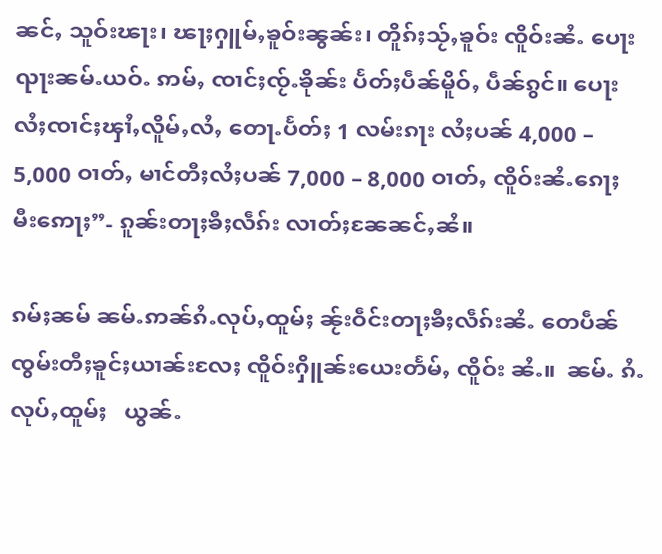ၼင်ႇ သူဝ်းၽႃး၊ ၽႃႈႁူမ်ႇၶူဝ်းၼွၼ်း၊ တိူၵ်ႈသႂ်ႇၶူဝ်း ၸိူဝ်းၼႆႉ ပေႃးၺႃးၼမ်ႉယဝ်ႉ ဢမ်ႇ ၸၢင်ႈၸႂ်ႉၶိုၼ်း ပႅတ်ႈပဵၼ်မိူဝ်ႇ ပဵၼ်ၵွင်။ ပေႃးလႆႈၸၢင်ႈၾၢႆႇလိူမ်ႇလႆႇ တေႃႉပႅတ်ႈ 1 လမ်းၵႃး လႆႈပၼ် 4,000 – 5,000 ဝၢတ်ႇ မၢင်တီႈလႆႈပၼ် 7,000 – 8,000 ဝၢတ်ႇ ၸိူဝ်းၼႆႉၵေႃႈ မီးဢေႃႈ”- ၵူၼ်းတႃႈၶီႈလဵၵ်း လၢတ်ႈၼႄၼင်ႇၼႆ။

ၵမ်ႈၼမ် ၼမ်ႉဢၼ်ၵႆႉလုပ်ႇထူမ်ႈ ၼႂ်းဝဵင်းတႃႈၶီႈလဵၵ်းၼႆႉ တေပဵၼ်ၸွမ်းတီႈၶူင်ႈယၢၼ်းလႄႈ ၸိူဝ်းႁိူၼ်းယေးတႅမ်ႇ ၸိူဝ်း ၼႆႉ။  ၼမ်ႉ ၵႆႉလုပ်ႇထူမ်ႈ   ယွၼ်ႉ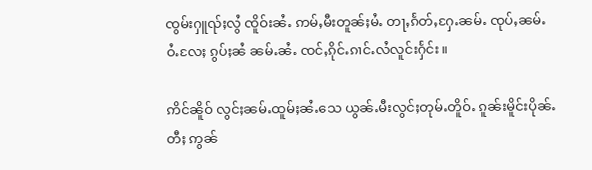ၸွမ်းႁူၺ်ႈလွႆ ၸိူဝ်းၼႆႉ ဢမ်ႇမီးတူၼ်ႈမႆႉ တႃႇၵႅတ်ႇႁႄႉၼမ်ႉ ၸုပ်ႇၼမ်ႉဝႆႉလႄႈ ၵွပ်ႈၼႆ ၼမ်ႉၼႆႉ ၸင်ႇၵိုင်ႉၵၢင်ႉလႆလူင်းႁႅင်း။

ဢိင်ၼိူဝ် လွင်ႈၼမ်ႉထူမ်ႈၼႆႉသေ ယွၼ်ႉမီးလွင်ႈတုမ်ႉတိူဝ်ႉ ၵူၼ်းမိူင်းပိုၼ်ႉတီႈ ဢွၼ်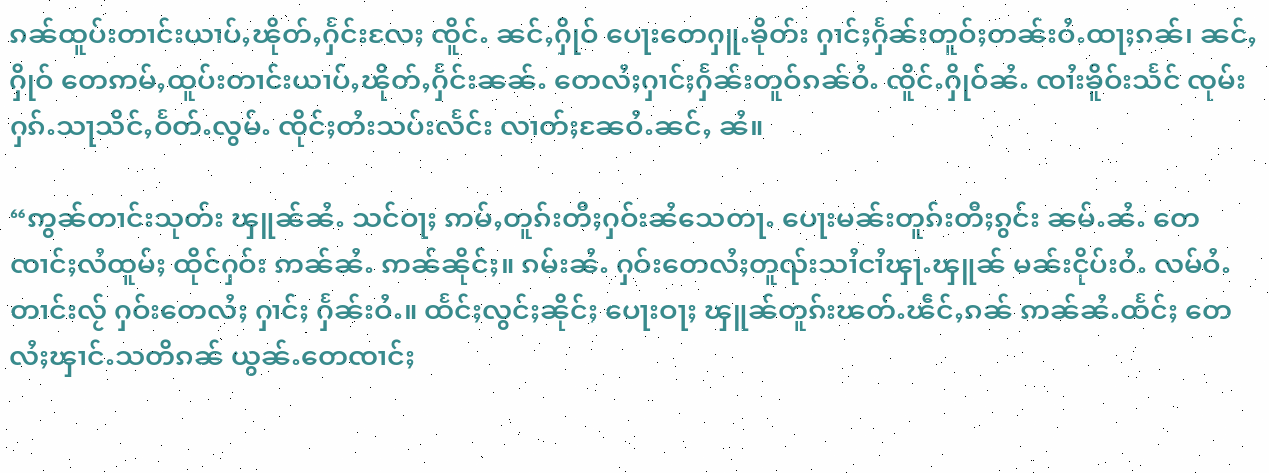ၵၼ်ထူပ်းတၢင်းယၢပ်ႇၽိုတ်ႇႁႅင်းလႄႈ ၸိူင်ႉ ၼင်ႇႁိုဝ် ပေႃးတေႁူႉၶိုတ်း ႁၢင်ႈႁႅၼ်းတူဝ်ႈတၼ်းဝႆႉထႃႈၵၼ်၊ ၼင်ႇႁိုဝ် တေဢမ်ႇထူပ်းတၢင်းယၢပ်ႇၽိုတ်ႇႁႅင်းၼၼ်ႉ တေလႆႈႁၢင်ႈႁႅၼ်းတူဝ်ၵၼ်ဝႆႉ ၸိူင်ႉႁိုဝ်ၼႆႉ ၸၢႆးၶိူဝ်းသႅင် ၸုမ်းႁၵ်ႉသႃသိင်ႇဝႅတ်ႉလွမ်ႉ ၸိုင်ႈတႆးသပ်းလႅင်း လၢတ်ႈၼႄဝႆႉၼင်ႇ ၼႆ။

“ဢွၼ်တၢင်းသုတ်း ၾူၼ်ၼႆႉ သင်ဝႃႈ ဢမ်ႇတူၵ်းတီႈႁဝ်းၼႆသေတႃႉ ပေႃးမၼ်းတူၵ်းတီႈၵွင်း ၼမ်ႉၼႆႉ တေၸၢင်ႈလႆထူမ်ႈ ထိုင်ႁဝ်း ဢၼ်ၼႆႉ ဢၼ်ၼိုင်ႈ။ ၵမ်းၼႆႉ ႁဝ်းတေလႆႈတူၺ်းသၢႆငၢႆၾႃႉၾူၼ် မၼ်းငိုပ်းဝႆႉ လမ်ဝႆႉ တၢင်းလႂ် ႁဝ်းတေလႆႈ ႁၢင်ႈ ႁႅၼ်းဝႆႉ။ ထႅင်ႈလွင်ႈၼိုင်ႈ ပေႃးဝႃႈ ၾူၼ်တူၵ်းၽတ်ႉၽဵင်ႇၵၼ် ဢၼ်ၼႆႉထႅင်ႈ တေလႆႈၾၢင်ႉသတိၵၼ် ယွၼ်ႉတေၸၢင်ႈ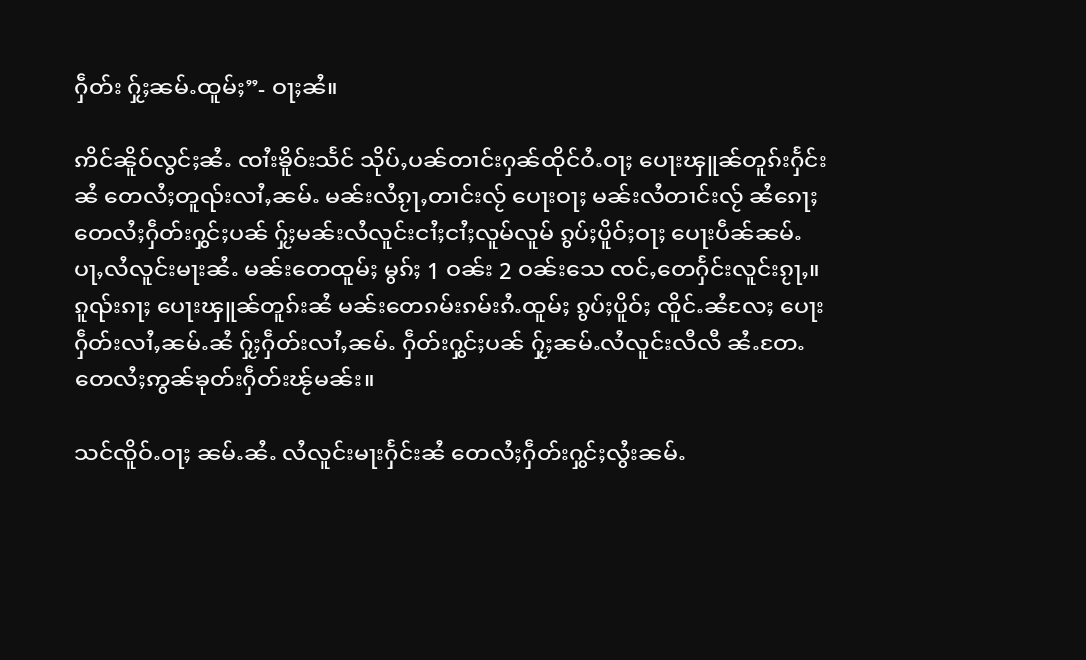ႁဵတ်း ႁႂ်ႈၼမ်ႉထူမ်ႈ”- ဝႃႈၼႆ။

ဢိင်ၼိူဝ်လွင်ႈၼႆႉ ၸၢႆးၶိူဝ်းသႅင် သိုပ်ႇပၼ်တၢင်းႁၼ်ထိုင်ဝႆႉဝႃႈ ပေႃးၾူၼ်တူၵ်းႁႅင်းၼႆ တေလႆႈတူၺ်းလၢႆႇၼမ်ႉ မၼ်းလႆၵႂႃႇတၢင်းလႂ် ပေႃးဝႃႈ မၼ်းလႆတၢင်းလႂ် ၼႆၵေႃႈ တေလႆႈႁဵတ်းႁွင်ႈပၼ် ႁႂ်ႈမၼ်းလႆလူင်းငၢႆႈငၢႆႈလူမ်လူမ် ၵွပ်ႈပိူဝ်ႈဝႃႈ ပေႃးပဵၼ်ၼမ်ႉပႃႇလႆလူင်းမႃးၼႆႉ မၼ်းတေထူမ်ႈ မွၵ်ႈ 1 ဝၼ်း 2 ဝၼ်းသေ ၸင်ႇတေႁႅင်းလူင်းၵႂႃႇ။ ၵူၺ်းၵႃႈ ပေႃးၾူၼ်တူၵ်းၼႆ မၼ်းတေၵမ်းၵမ်းၵႆႉထူမ်ႈ ၵွပ်ႈပိူဝ်ႈ ၸိူင်ႉၼႆလႄႈ ပေႃးႁဵတ်းလၢႆႇၼမ်ႉၼႆ ႁႂ်ႈႁဵတ်းလၢႆႇၼမ်ႉ ႁဵတ်းႁွင်ႈပၼ် ႁႂ်ႈၼမ်ႉလႆလူင်းလီလီ ၼႆႉတႄႉ တေလႆႈဢွၼ်ၶုတ်းႁဵတ်းၽႂ်မၼ်း။

သင်ၸိူဝ်ႉဝႃႈ ၼမ်ႉၼႆႉ လႆလူင်းမႃးႁႅင်းၼႆ တေလႆႈႁဵတ်းႁွင်ႈလွႆးၼမ်ႉ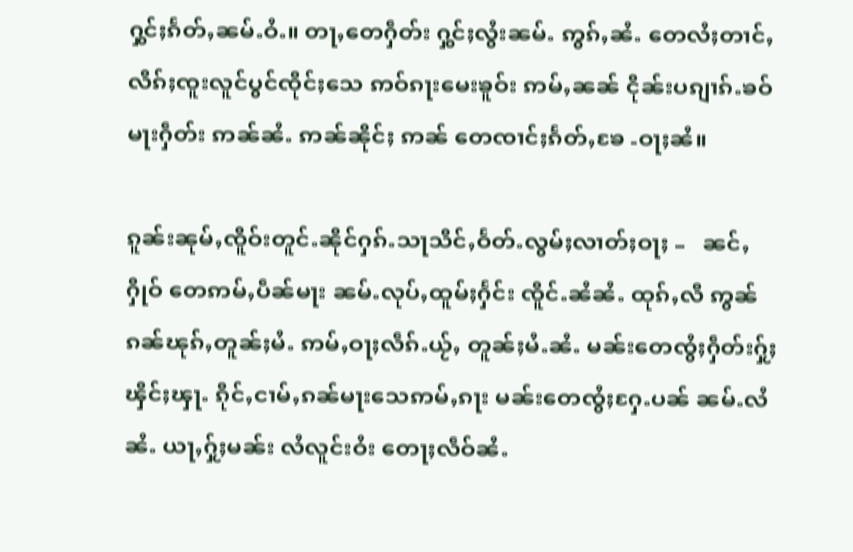ႁွင်ႈၵႅတ်ႇၼမ်ႉဝႆႉ။ တႃႇတေႁဵတ်း ႁွင်ႈလွႆးၼမ်ႉ ဢွၵ်ႇၼႆႉ တေလႆႈတၢင်ႇလိၵ်ႈၸူးလူင်ပွင်ၸိုင်ႈသေ ဢဝ်ၵႃးမေးၶူဝ်း ဢမ်ႇၼၼ် ငိုၼ်းပၵျၢၵ်ႉၶဝ် မႃးႁဵတ်း ဢၼ်ၼႆႉ ဢၼ်ၼိုင်ႈ ဢၼ် တေၸၢင်ႈၵႅတ်ႇၶႄ -ဝႃႈၼႆ။

ၵူၼ်းၼုမ်ႇၸိူဝ်းတူင်ႉၼိုင်ႁၵ်ႉသႃသိင်ႇဝႅတ်ႉလွမ်ႈလၢတ်ႈဝႃႈ –   ၼင်ႇႁိုဝ် တေဢမ်ႇပဵၼ်မႃး ၼမ်ႉလုပ်ႇထူမ်ႈႁႅင်း ၸိူင်ႉၼႆၼႆႉ ထုၵ်ႇလီ ဢွၼ်ၵၼ်ၽုၵ်ႇတူၼ်ႈမႆႉ ဢမ်ႇဝႃႈလဵၵ်ႉယႂ်ႇ တူၼ်ႈမႆႉၼႆႉ မၼ်းတေၸွႆႈႁဵတ်းႁႂ်ႈၾိင်ႈၾႃႉ ၵိုင်ႇငၢမ်ႇၵၼ်မႃးသေဢမ်ႇၵႃး မၼ်းတေၸွႆႈႁႄႉပၼ် ၼမ်ႉလႆၼႆႉ ယႃႇႁႂ်ႈမၼ်း လႆလူင်းဝႆး တေႃႈလဵဝ်ၼႆႉ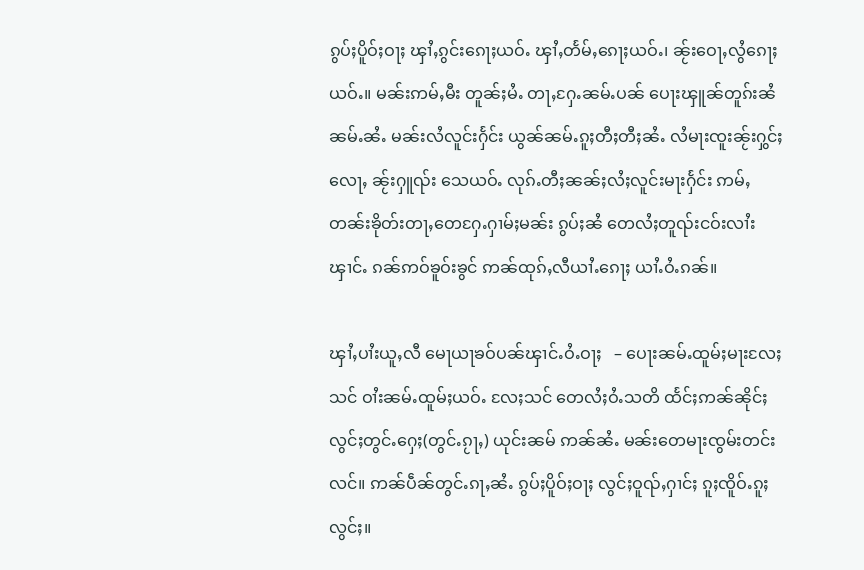ၵွပ်ႈပိူဝ်ႈဝႃႈ ၾၢႆႇၵွင်းၵေႃႈယဝ်ႉ ၾၢႆႇတႅမ်ႇၵေႃႈယဝ်ႉ၊ ၼႂ်းဝေႃႇလွႆၵေႃႈယဝ်ႉ။ မၼ်းဢမ်ႇမီး တူၼ်ႈမႆႉ တႃႇႁႄႉၼမ်ႉပၼ် ပေႃးၾူၼ်တူၵ်းၼႆ ၼမ်ႉၼႆႉ မၼ်းလႆလူင်းႁႅင်း ယွၼ်ၼမ်ႉၵူႈတီႈတီႈၼႆႉ လႆမႃးၸူးၼႂ်းႁွင်ႈလေႃႇ ၼႂ်းႁူၺ်း သေယဝ်ႉ လုၵ်ႉတီႈၼၼ်ႈလႆႈလူင်းမႃးႁႅင်း ဢမ်ႇတၼ်းၶိုတ်းတႃႇတေႁႄႉႁၢမ်ႈမၼ်း ၵွပ်ႈၼႆ တေလႆႈတူၺ်းငဝ်းလၢႆး ၾၢင်ႉ ၵၼ်ဢဝ်ၶူဝ်းၶွင် ဢၼ်ထုၵ်ႇလီယၢႆႉၵေႃႈ ယၢႆႉဝႆႉၵၼ်။

ၾၢႆႇပၢႆးယူႇလီ မေႃယႃၶဝ်ပၼ်ၾၢင်ႉဝႆႉဝႃႈ   – ပေႃးၼမ်ႉထူမ်ႈမႃးလႄႈသင် ဝၢႆးၼမ်ႉထူမ်ႈယဝ်ႉ လႄႈသင် တေလႆႈဝႆႉသတိ ထႅင်ႈဢၼ်ၼိုင်ႈ လွင်ႈတွင်ႉႁေႈ(တွင်ႉၵႂႃႇ) ယုင်းၼမ် ဢၼ်ၼႆႉ မၼ်းတေမႃးၸွမ်းတင်းလင်။ ဢၼ်ပဵၼ်တွင်ႉၵႃႇၼႆႉ ၵွပ်ႈပိူဝ်ႈဝႃႈ လွင်ႈဝူၺ်ႇႁၢင်ႈ ၵူႈၸိူဝ်ႉၵူႈလွင်ႈ။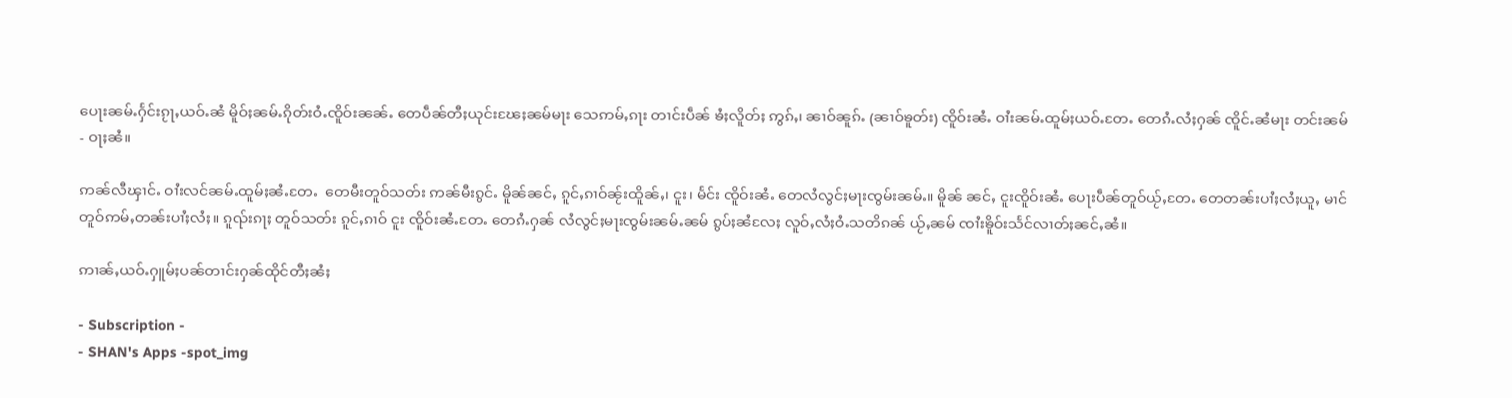ပေႃးၼမ်ႉႁႅင်းၵႂႃႇယဝ်ႉၼႆ မိူဝ်ႈၼမ်ႉၵိုတ်းဝႆႉၸိူဝ်းၼၼ်ႉ တေပဵၼ်တီႈယုင်းၽႄႈၼမ်မႃး သေဢမ်ႇၵႃး တၢင်းပဵၼ် ၶႆႈလိူတ်ႈ ဢွၵ်ႇ၊ ၼၢဝ်ၼူၵ်ႉ (ၼၢဝ်ၶူတ်း) ၸိူဝ်းၼႆႉ ဝၢႆးၼမ်ႉထူမ်ႈယဝ်ႉတႄႉ တေၵႆႉလႆႈႁၼ် ၸိူင်ႉၼႆမႃး တင်းၼမ်- ဝႃႈၼႆ။

ဢၼ်လီၾၢင်ႉ ဝၢႆးလင်ၼမ်ႉထူမ်ႈၼႆႉတႄႉ  တေမီးတူဝ်သတ်း ဢၼ်မီးၵွင်ႉ မိူၼ်ၼင်ႇ ၵူင်ႇၵၢဝ်ၼႂ်းထိူၼ်ႇ၊ ငူး၊ မႅင်း ၸိူဝ်းၼႆႉ တေလႆလွင်ႈမႃးၸွမ်းၼမ်ႉ။ မိူၼ် ၼင်ႇ ငူးၸိူဝ်းၼႆႉ ပေႃးပဵၼ်တူဝ်ယႂ်ႇတႄႉ တေတၼ်းပၢႆႈလႆႈယူႇ မၢင်တူဝ်ဢမ်ႇတၼ်းပၢႆႈလႆႈ။ ၵူၺ်းၵႃႈ တူဝ်သတ်း ၵူင်ႇၵၢဝ် ငူး ၸိူဝ်းၼႆႉတႄႉ တေၵႆႉႁၼ် လႆလွင်ႈမႃးၸွမ်းၼမ်ႉၼမ် ၵွပ်ႈၼႆလႄႈ လူဝ်ႇလႆႈဝႆႉသတိၵၼ် ယႂ်ႇၼမ် ၸၢႆးၶိူဝ်းသႅင်လၢတ်ႈၼင်ႇၼႆ။

ဢၢၼ်ႇယဝ်ႉႁူမ်ႈပၼ်တၢင်းႁၼ်ထိုင်တီႈၼႆႈ

- Subscription -
- SHAN's Apps -spot_img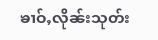ၶၢဝ်ႇလိုၼ်းသုတ်း